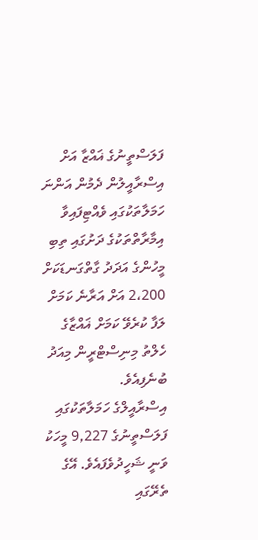ފަލަސްތީނުގެ ޣައްޒާ އަށް އިސްރާއީލުން ދެމުން އަންނަ ހަމަލާތަކުގައި ވެއްޓިފައިވާ އިމާރާތްތަކުގެ ދަށުގައި ތިބި މީހުންގެ އަދަދު ގާތްގަނޑަކަށް 2،200 އަށް އަރާނެ ކަމަށް ލަފާ ކުރެވޭ ކަމަށް ޣައްޒާގެ ހެލްތު މިނިސްޓްރީން މިއަދު ބުނެފިއެވެ.
އިސްރާއީލްގެ ހަމަލާތަކުގައި ފަލަސްތީނުގެ 9,227 މީހަކު ވަނީ ޝަހީދުވެފައެވެ. އޭގެ ތެރޭގައި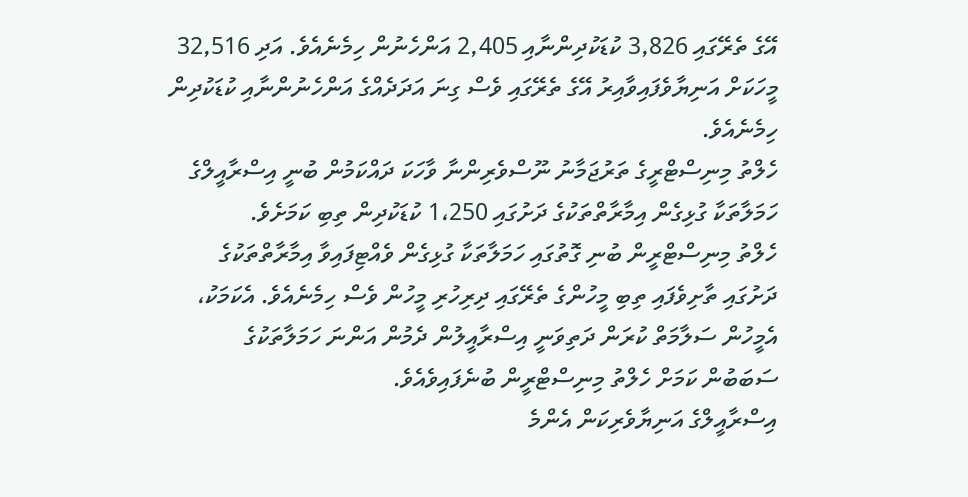އޭގެ ތެރޭގައި 3,826 ކުޑަކުދިންނާއި 2,405 އަންހެނުން ހިމެނެއެވެ. އަދި 32,516 މީހަކަށް އަނިޔާވެފައިވާއިރު އޭގެ ތެރޭގައި ވެސް ގިނަ އަދަދެއްގެ އަންހެނުންނާއި ކުޑަކުދިން ހިމެނެއެވެ.
ހެލްތު މިނިސްޓްރީގެ ތަރުޖަމާނު ނޫސްވެރިންނާ ވާހަކަ ދައްކަމުން ބުނީ އިސްރާއީލްގެ ހަމަލާތަކާ ގުޅިގެން އިމާރާތްތަކުގެ ދަށުގައި 1،250 ކުޑަކުދިން ތިބި ކަމަށެވެ.
ހެލްތު މިނިސްޓްރީން ބުނި ގޮތުގައި ހަމަލާތަކާ ގުޅިގެން ވެއްޓިފައިވާ އިމާރާތްތަކުގެ ދަށުގައި ތާށިވެފައި ތިބި މީހުންގެ ތެރޭގައި ދިރިހުރި މީހުން ވެސް ހިމެނެއެވެ. އެކަމަކު، އެމީހުން ސަލާމަތް ކުރަން ދަތިވަނީ އިސްރާއީލުން ދެމުން އަންނަ ހަމަލާތަކުގެ ސަބަބުން ކަމަށް ހެލްތު މިނިސްޓްރީން ބުނެފައިވެއެވެ.
އިސްރާއީލްގެ އަނިޔާވެރިކަން އެންމެ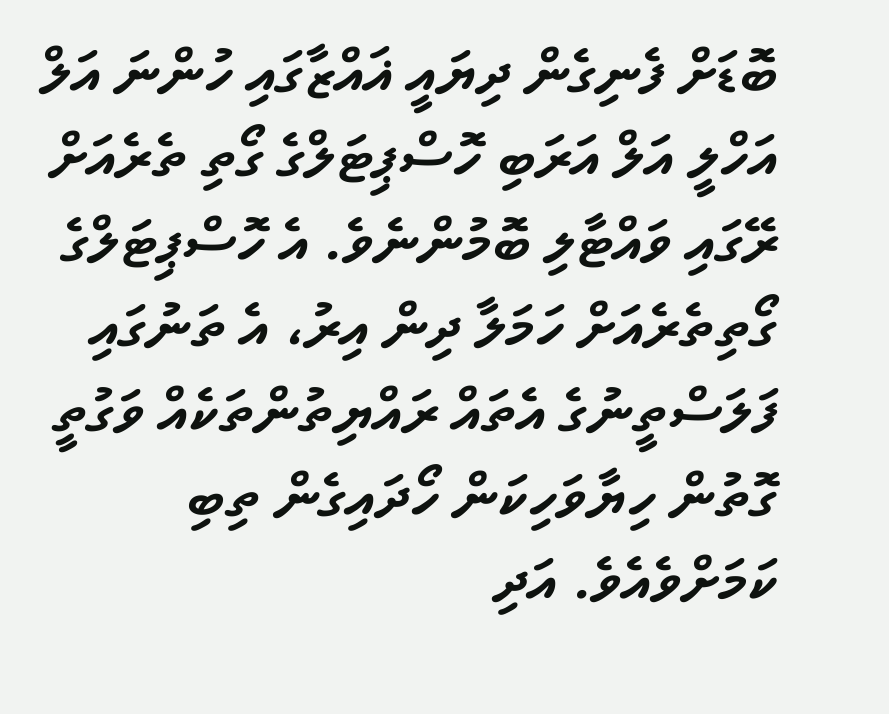ބޮޑަށް ފެނިގެން ދިޔައީ ޣައްޒާގައި ހުންނަ އަލް އަހްލީ އަލް އަރަބި ހޮސްޕިޓަލްގެ ގޯތި ތެރެއަށް ރޭގައި ވައްޓާލި ބޮމުންނެވެ. އެ ހޮސްޕިޓަލްގެ ގޯތިތެރެއަށް ހަމަލާ ދިން އިރު، އެ ތަނުގައި ފަލަސްތީނުގެ އެތައް ރައްޔިތުންތަކެއް ވަގުތީ ގޮތުން ހިޔާވަހިކަން ހޯދައިގެން ތިބި ކަމަށްވެއެވެ. އަދި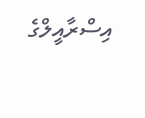އިސްރާއީލްގެ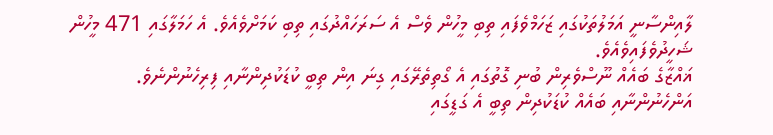ލާއިންސާނީ އަމަލުތަކުގައި ޒަހަމްވެފައި ތިބި މީހުން ވެސް އެ ސަރަހައްދުގައި ތިބި ކަމަށްވެއެވެ. އެ ހަމަލާގައި 471 މީހުން ޝަހީދުވެފައިވެއެވެ.
ޣައްޒާގެ ބައެއް ނޫސްވެރިން ބުނި ގޮތުގައި އެ ގޯތިތެރޭގައި ގިނަ އިން ތިބީ ކުޑަކުދިންނާއި ފިރިހެނުންނެވެ. އަންހެނުންނާއި ބައެއް ކުޑަކުދިން ތިބީ އެ ގަޑީގައި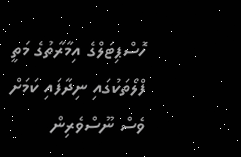ހޮސްޕިޓަލްގެ އިމާރާތުގެ މަތީ ފްލޯތަކުގައި ނިދާފައި ކަމަށް ވެސް ނޫސްވެރިން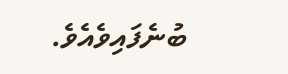ބުނެފައިވެއެވެ.